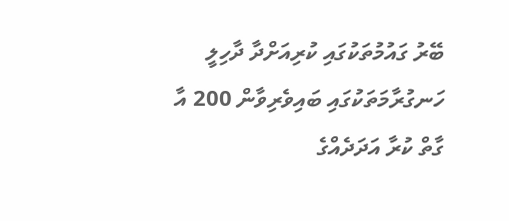ބޭރު ގައުމުތަކުގައި ކުރިއަށްދާ ދާހިލީ ހަނގުރާމަތަކުގައި ބައިވެރިވާން 200 އާ ގާތް ކުރާ އަދަދެއްގެ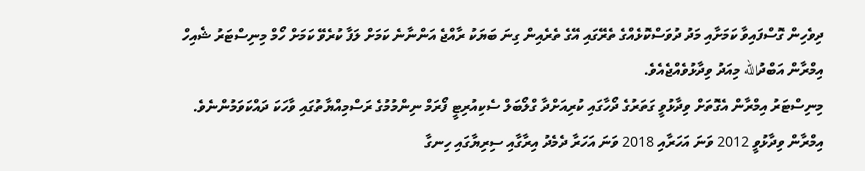ދިވެހިން ގޮސްފައިވާ ކަމަށާއި މަދު ދުވަސްކޮޅެއްގެ ތެރޭގައި އޭގެ ތެރެއިން ގިނަ ބަޔަކު ރާއްޖެ އަންނާނެ ކަމަށް ލަފާ ކުރެވޭ ކަމަށް ހޯމް މިނިސްޓަރު ޝެއިހް އިމްރާން އަބްދުالله މިއަދު ވިދާޅުވެއްޖެއެވެ.
މިނިސްޓަރު އިމްރާން އެގޮތަށް ވިދާޅުވީ ގަތަރުގެ ދޯހާގައި ކުރިއަށްދާ ގްލޯބަލް ސެކިއުރިޓީ ފޯރަމް ނިންމުމުގެ ރަސްމިއްޔާތުގައި ވާހަކަ ދައްކަވަމުންނެވެ.
އިމްރާން ވިދާޅުވީ 2012 ވަނަ އަހަރާއި 2018 ވަނަ އަހަރާ ދެމެދު އިރާގާއި ސިރިޔާގައި ހިނގާ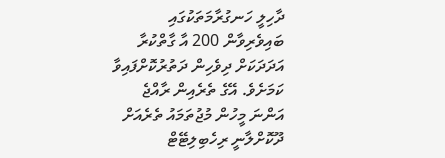ދާހިލީ ހަނގުރާމަތަކުގައި ބައިވެރިވާން 200 އާ ގާތްކުރާ އަދަދަކަށް ދިވެހިން ދަތުރުކޮށްފައިވާ ކަމަށެވެ. އޭގެ ތެރެއިން ރާއްޖެ އަންނަ މީހުން މުޖުތަމައު ތެރެއަށް ދޫކޮށްލާނީ ރިހެބިލިޓޭޓް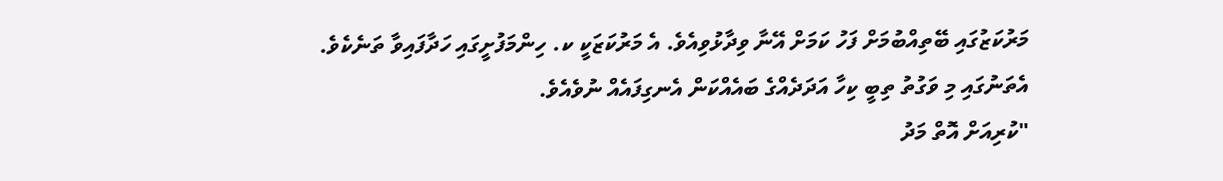މަރުކަޒުގައި ބޭތިއްބުމަށް ފަހު ކަމަށް އޭނާ ވިދާޅުވިއެވެ. އެ މަރުކަޒަކީ ކ. ހިންމަފުށީގައި ހަދާފައިވާ ތަނެކެވެ. އެތަނުގައި މި ވަގުތު ތިބީ ކިހާ އަދަދެއްގެ ބައެއްކަން އެނގިފައެއް ނުވެއެވެ.
"ކުރިއަށް އޮތް މަދު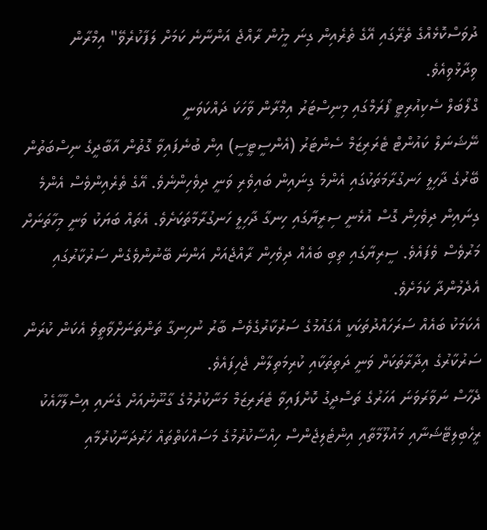ދުވަސްކޮޅެއްގެ ތެރޭގައި އޭގެ ތެރެއިން ގިނަ މީހުން ރާއްޖެ އަންނާނެ ކަމަށް ލަފާކުރެވޭ" އިމްރާން ވިދާޅުވިއެވެ.
ގްލޯބަލް ސެކިއުރިޓީ ފޯރަމްގައި މިނިސްޓަރު އިމްރާން ވާހަކަ ދައްކަވަނީ
ނޭޝަނަލް ކައުންޓް ޓެރަރިޒަމް ސެންޓަރު (އެންސީޓީސީ) އިން ބުނެފައިވާ ގޮތުން އާބާދީގެ ނިސްބަތުން ބޭރުގެ ދާހިލީ ހަނގުރާމަތަކުގައި އެންމެ ގިނައިން ބައިވެރި ވަނީ ދިވެހިންނެވެ. އޭގެ ތެރެއިންވެސް އެންމެ ގިނައިން ދިވެހިން ގޮސް އުޅެނީ ސިރީޔާގައި ހިނގާ ދާހިލީ ހަނގުރާމާތަކަށެވެ. އެތައް ބަޔަކު ވަނީ މިހާތަނަށް މަރުވެސް ވެފައެވެ. ސީރިޔާގައި ތިބި ބައެއް ދިވެހިން ރާއްޖެއަށް އަންނަ ބޭނުންވެގެން ސަރުކާރުގައި އެދެމުންދާ ކަމަށެވެ.
އެކަމަކު ބައެއް ސަރަހައްދުތަކަކީ އެގައުމުގެ ސަރުކާރުގެވެސް ބާރު ނުހިނގާ ތަންތަނަށްވާތީވެ އެކަން ކުރަން ސަރުކާރުގެ އިދާރާތަކަށް ވަނީ ދަތިތަކާއި ކުރިމަތިލާން ޖެހިފައެވެ.
ދެހާސް ނަވާރަވަނަ އަހަރުގެ ތަސްދީގު ކޮށްފައިވާ ޓެރަރިޒަމް މަނާކުރުމުގެ ގާނޫނުއަށް ގެނައި އިސްލާހާއެކު ރީހެބިލިޓޭޝަނާއި މައުލޫމާތާއި އިންޓެލިޖެންސް ހިއްސާކުރުމުގެ މަސައްކަތްތައް ހަރުދަނާކުރުމާއި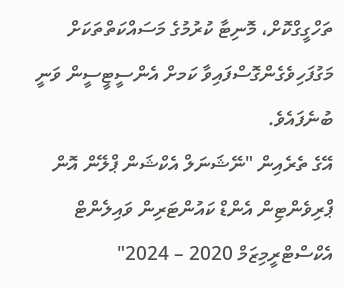ތަހްގީގްކޮށް، މޮނިޓާ ކުރުމުގެ މަސައްކަތްތަކަށް މަގުފަހިވެގެންގޮސްފައިވާ ކަމށް އެންސީޓީސީން ވަނީ ބުނެފައެވެ.
އޭގެ ތެރެއިން "ނޭޝަނަލް އެކްޝަން ޕްލޭން އޮން ޕްރިވެންޓިން އެންޑް ކައުންޓަރިން ވައިލެންޓް އެކްސްޓްރީމިޒަމް 2020 – 2024"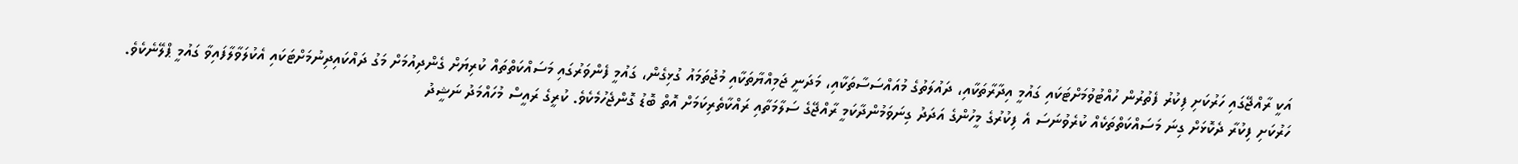އަކީ ރާއްޖޭގައި ހަރުކަށި ފިކުރު ފެތުރުން ހުއްޓުވުމަށްޓަކައި ގައުމީ އިދާރާތަކާއި، ދައުލަތުގެ މުއައްސަސާތަކާއި، މަދަނީ ޖަމިއްޔާތަކާއި މުޖުތަމައު ގުޅިގެން، ގައުމީ ފެންވަރުގައި މަސައްކަތްތައް ކުރިޔަށް ގެންދިއުމަށް މަގު ދައްކައިދިނުމަށްޓަކައި އެކުލަވާލާފައިވާ ގައުމީ ޕްލޭނެކެވެ.
ހަރުކަށި ފިކުރާ ދެކޮޅަށް ގިނަ މަސައްކަތްތަކެއް ކުރެވުނަސަ އެ ފިކުރުގެ މީހުންގެ އަދަދު ގިނަވަމުންދާކަމީ ރާއްޖޭގެ ސަލާމަތާއި ރައްކާތެރިކަމަށް އޮތް ބޮޑު ގޮންޖެހުމެކެވެ. ކުރީގެ ރައީސް މުހައްމަދު ނަޝީދު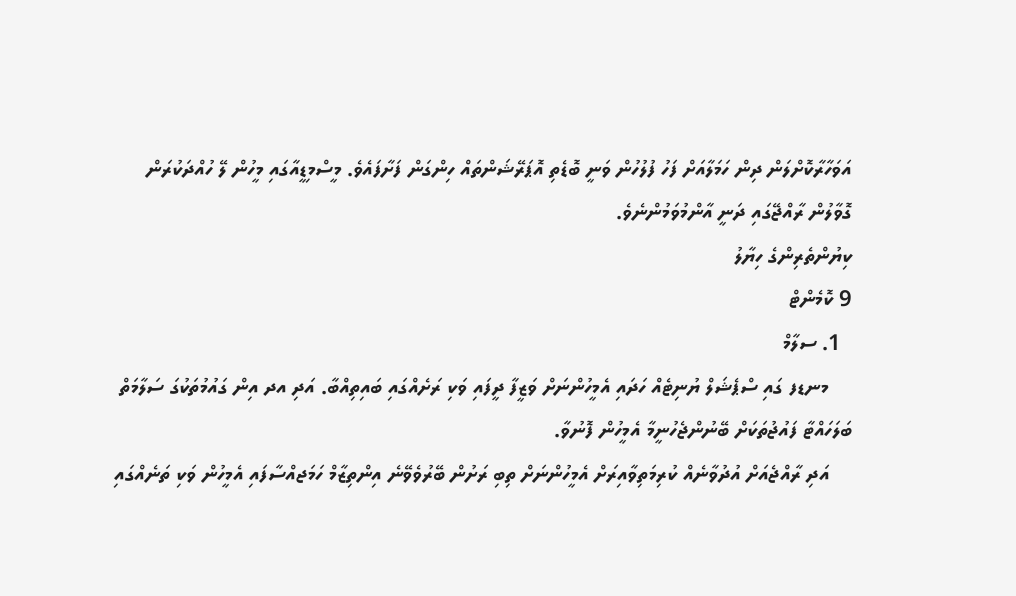އަވަހާރާކޮށްލަން ދިން ހަމަލާއަށް ފަހު ފުލުހުން ވަނީ ބޮޑެތި އޮޕަރޭޝަންތައް ހިންގަން ފަށާފައެވެ. މީސްމިޑީއާގައި މީހުން ލޭ ހުއްދަކުރަން ގޮވާލުން ރާއްޖޭގައި ދަނީ އާންމުވަމުންނެވެ.
ކިޔުންތެރިންގެ ހިޔާލު
9 ކޮމެންޓް
  1. ސލާމް
    މނޑފ ގައި ސްޕެޝަލް ޔުނިޓެއް ހަދައި އެމީހުންނަށް ވަޒީފާ ދީފައި ވަކި ރަށެއްގައި ބައިތިއްބާ. އަދި އދ އިން ގައުމުތަކުގަ ސަލާމަތް ބަލަހައްޓާ ފައުޖުތަކަށް ބޭނުންޖެހުނީމާ އެމީހުން ފޮނުވާ.
    އަދި ރާއްޖެއަށް އުދުވާނެއް ކުރިމަތިވާއިރަށް އެމީހުންނަށް ތިބި ރަށުން ބޭރުވެވޭނެ އިންތިޒާމް ހަމަޖއްސާފައި އެމީހުން ވަކި ތަނެއްގައި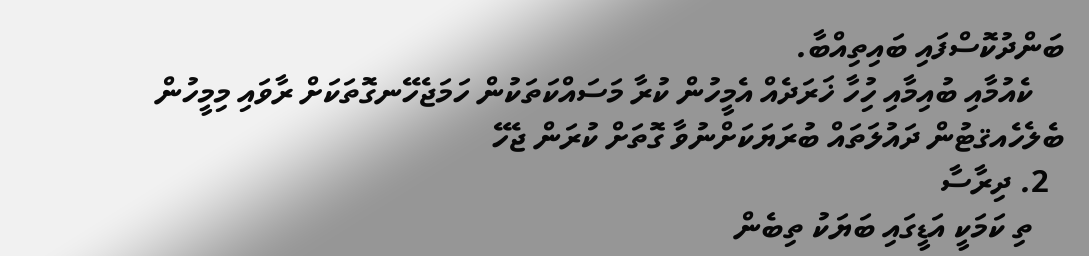ބަންދުކޮސްފައި ބައިތިއްބާ.
    ކެއުމާއި ބުއިމާއި ހުިހާ ޚަރަދެއް އެމީހުން ކުރާ މަސައްކަތަކުން ހަމަޖެހޭނގޮތަކަށް ރާވައި މިމީހުން ބެލެހެއޤޓުން ދައުލަތައް ބުރަޔަކަށްނުވާ ގޮތަށް ކުރަން ޖެހޭ
  2. ދިރާސާ
    ތި ކަމަކީ އަޑީގައި ބަޔަކު ތިބެން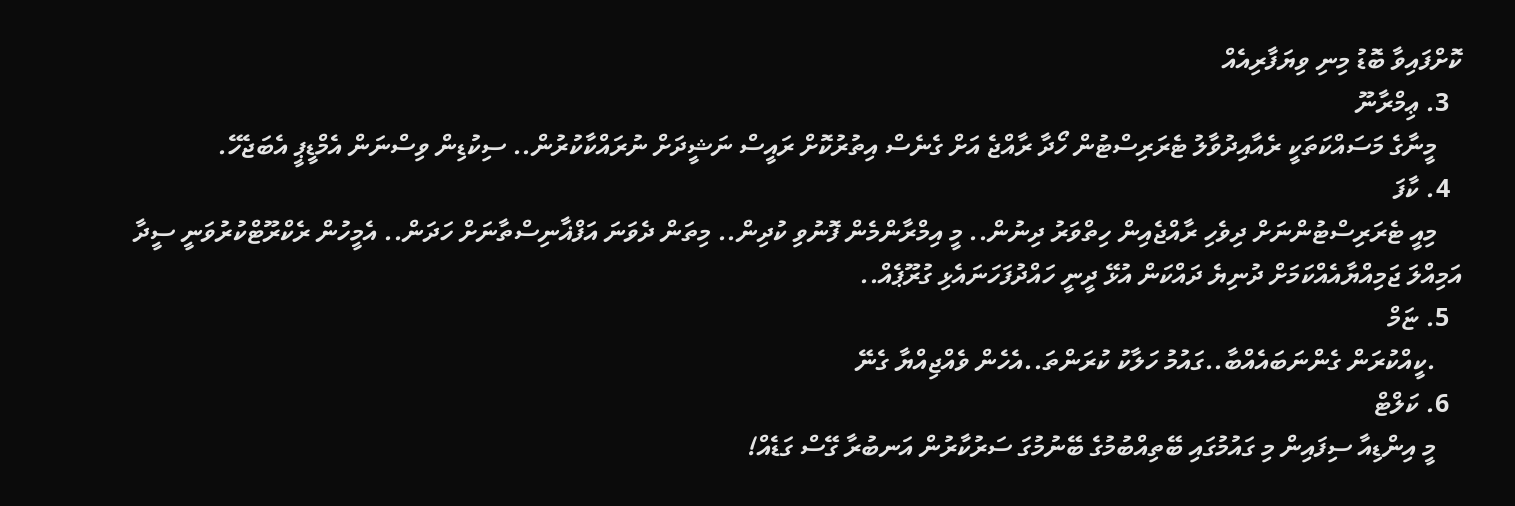ކޮށްފައިވާ ބޮޑު މިނި ވިޔަފާރިއެއް
  3. ޢިމްރާނޫ
    މީނާގެ މަސައްކަތަކީ ރެއާއިދުވާލު ޓެރަރިސްޓުން ހޯދާ ރާއްޖެ އަށް ގެނެސް އިތުރުކޮށް ރައީސް ނަޝީދަށް ނުރައްކާކުރުން.. ސިކުޑިން ވިސްނަން އެމްޑީޕީ އެބަޖެހޭ.
  4. ކާފަ
    މިއީ ޓެރަރިސްޓުންނަށް ދިވެހި ރާއްޖެއިން ހިތްވަރު ދިނުން.. މީ އިމްރާންމެން ފޮނުވި ކުދިން.. މިތަން ދެވަނަ އަފްޣާނިސްތާނަށް ހަދަން.. އެމީހުން ރެކްރޫޓްކުރުވަނީ ސީދާ އަމިއްލަ ޖަމިއްޔާއެއްކަމަށް ދުނިޔެ ދައްކަން އުޅޭ ދީނީ ހައްދުފަހަނައެޅި ގުރޫޕެއް..
  5. ޏަމް
    .ކީއްކުރަން ގެންނަބައެއްބާ..ގައުމު ހަލާކު ކުރަންތަ..އެހެން ވެއްޖިއްޔާ ގެނޭ
  6. ކަލްޓް
    މީ އިންޑިއާ ސިފައިން މި ގައުމުގައި ބޭތިއްބުމުގެ ބޭނުމުގަ ސަރުކާރުން އަނބުރާ ގޭސް ގަޑެއް!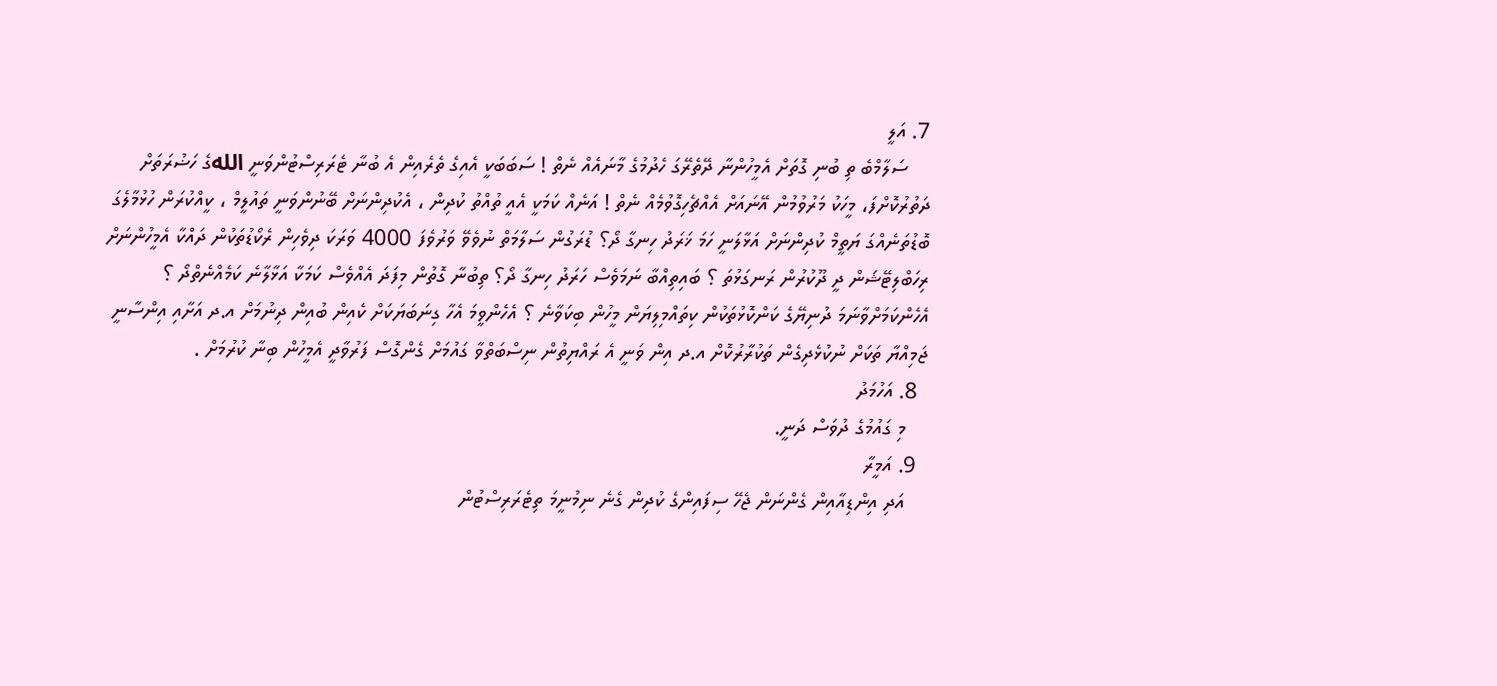7. އަލީ
    ސަލާމްބެ ތި ބުނި ގޮތަށް އެމީހުންނާ ދޭތެރޭގަ ހެދުމުގެ މާނައެއް ނެތް ! ސަބަބަކީ އެއިގެ ތެރެއިން އެ ބުނާ ޓެރަރިސްޓުންވަނީ اللهގެ ހަޟުރަތަށް ދަތުރުކޮށްފަ، މީހަކު މަރުވުމުން އޭނައަށް އެއްޗެހިގޮވުމެއް ނެތް ! އަނެއް ކަމަކީ އެއީ ތުއްތު ކުދިން ، އެކުދިންނަށް ބޭނުންވަނީ ތައުލީމް ، ކީއްކުރަން ހުޅުމާލެގަ ބޮޑުތަނެއްގަ ޔަތީމް ކުދިންނަށް އަޅާލަނީ ހަމަ ޚަރަދު ހިނގާ ދޯ؟ ޑުރަގުން ސަލާމަތް ނުވެވޭ ވަރުވެފަ 4000 ވަރަކަ ދިވެހިން ރެކޯޑުތަކުން ދައްކާ އެމީހުންނަށް ރިހަބްލިޓޭޝަން ދީ ދޫކުރުން ރަނގަޅުތަ ؟ ބައިތިއްބާ ނަމަވެސް ހަރަދު ހިނގާ ދޯ؟ ތިބުނާ ގޮތުން މިފަދަ އެއްވެސް ކަމަކާ އަޅާލާނެ ކަމެއްނެތްދޯ ؟ އެހެންކަމަށްވާނަމަ ދުނިޔޭގެ ކަންކޮޅުތަކުން ކިތައްމިލިޔަން މީހުން ބިކަވާނެ ؟ އެހެންވީމަ އެހާ ގިނަބަޔަކަށް ކެއިން ބުއިން ދިނުމަށް އ.ދ އަށާއި އިންސާނީ ޖަމިއްޔާ ތަކަށް ނުކުޅެދިގެން ތަކުރާރުކޮށް އ.ދ އިން ވަނީ އެ ރައްޔިތުން ނިސްބަތްވާ ގައުމަށް ގެންގޮސް ފަރުވާދީ އެމީހުން ބިނާ ކުރުމަށް .
  8. އަހުމަދު
    މި ގައުމުގެ ދުވަސް ދަނީ.
  9. އަމީރާ
    އަދި އިންޑިއާއިން ގެންނަން ޖެހޭ ސިފައިންގެ ކުދިން ގެނެ ނިމުނީމަ ތިޓެރަރިސްޓުން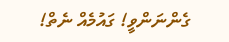ގެންނަންވީ! ގައުމެއް ނެތް!